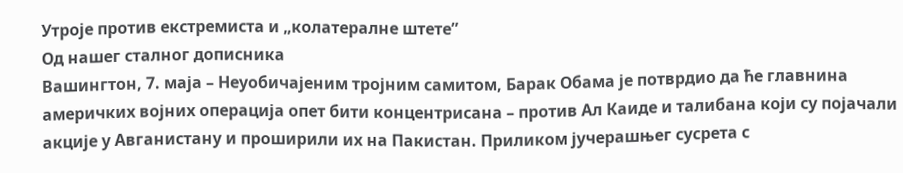Утроје против екстремиста и „колатералне штете”
Од нашег сталног дописника
Вашингтон, 7. маја – Неуобичајеним тројним самитом, Барак Обама је потврдио да ће главнина америчких војних операција опет бити концентрисана – против Ал Каиде и талибана који су појачали акције у Авганистану и проширили их на Пакистан. Приликом јучерашњег сусрета с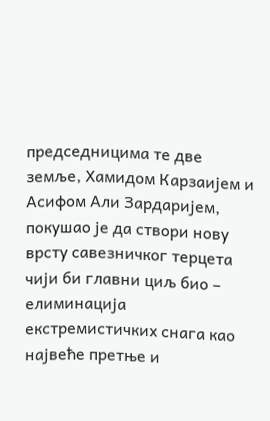председницима те две земље, Хамидом Карзаијем и Асифом Али Зардаријем, покушао је да створи нову врсту савезничког терцета чији би главни циљ био – елиминација екстремистичких снага као највеће претње и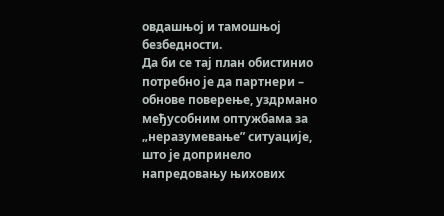овдашњој и тамошњој безбедности.
Да би се тај план обистинио потребно је да партнери – обнове поверење, уздрмано међусобним оптужбама за „неразумевање” ситуације, што је допринело напредовању њихових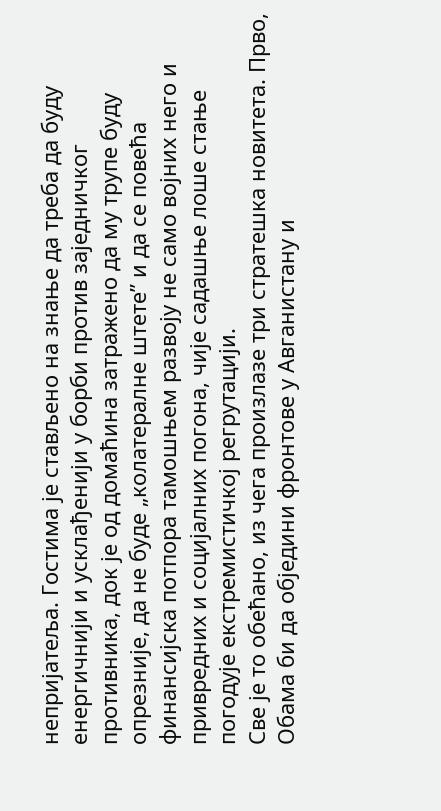непријатеља. Гостима је стављено на знање да треба да буду енергичнији и усклађенији у борби против заједничког противника, док је од домаћина затражено да му трупе буду опрезније, да не буде „колатералне штете” и да се повећа финансијска потпора тамошњем развоју не само војних него и привредних и социјалних погона, чије садашње лоше стање погодује екстремистичкој регрутацији.
Све је то обећано, из чега произлазе три стратешка новитета. Прво, Обама би да обједини фронтове у Авганистану и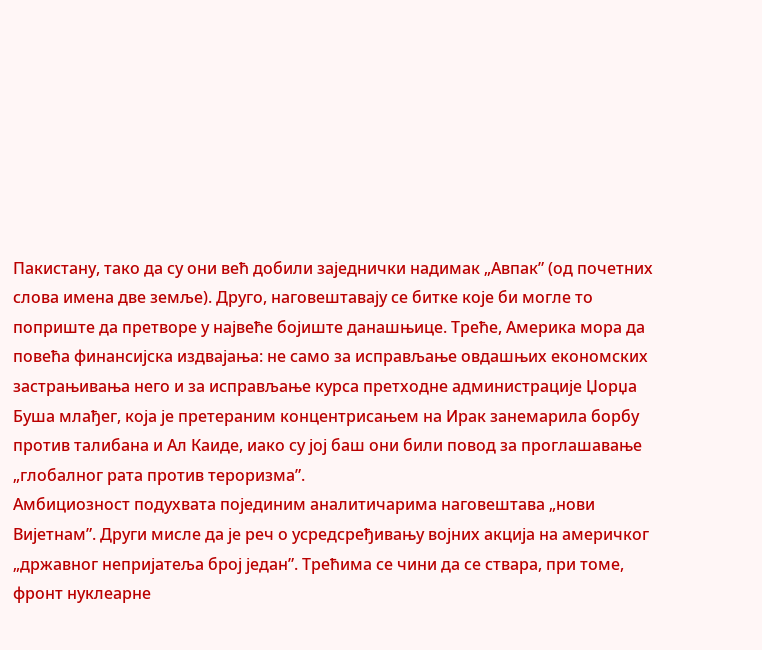Пакистану, тако да су они већ добили заједнички надимак „Авпак” (од почетних слова имена две земље). Друго, наговештавају се битке које би могле то поприште да претворе у највеће бојиште данашњице. Треће, Америка мора да повећа финансијска издвајања: не само за исправљање овдашњих економских застрањивања него и за исправљање курса претходне администрације Џорџа Буша млађег, која је претераним концентрисањем на Ирак занемарила борбу против талибана и Ал Каиде, иако су јој баш они били повод за проглашавање „глобалног рата против тероризма”.
Амбициозност подухвата појединим аналитичарима наговештава „нови Вијетнам”. Други мисле да је реч о усредсређивању војних акција на америчког „државног непријатеља број један”. Трећима се чини да се ствара, при томе, фронт нуклеарне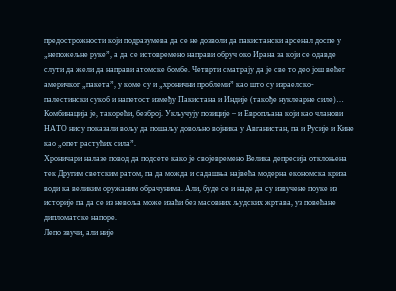предострожности који подразумева да се не дозволи да пакистански арсенал доспе у „непожељне руке”, а да се истовремено направи обруч око Ирана за који се одавде слути да жели да направи атомске бомбе. Четврти сматрају да је све то део још већег америчког „пакета”, у коме су и „хронични проблеми” као што су израелско-палестински сукоб и напетост између Пакистана и Индије (такође нуклеарне силе)…
Комбинација је, такорећи, безброј. Укључују позиције – и Европљана који као чланови НАТО нису показали вољу да пошаљу довољно војника у Авганистан, па и Русије и Кине као „опет растућих сила”.
Хроничари налазе повод да подсете како је својевремено Велика депресија отклоњена тек Другим светским ратом, па да можда и садашња највећа модерна економска криза води ка великим оружаним обрачунима. Али, буде се и наде да су извучене поуке из историје па да се из невоља може изаћи без масовних људских жртава, уз повећане дипломатске напоре.
Лепо звучи, али није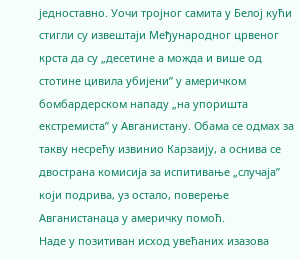једноставно. Уочи тројног самита у Белој кући стигли су извештаји Међународног црвеног крста да су „десетине а можда и више од стотине цивила убијени” у америчком бомбардерском нападу „на упоришта екстремиста” у Авганистану. Обама се одмах за такву несрећу извинио Карзаију, а оснива се двострана комисија за испитивање „случаја” који подрива, уз остало, поверење Авганистанаца у америчку помоћ.
Наде у позитиван исход увећаних изазова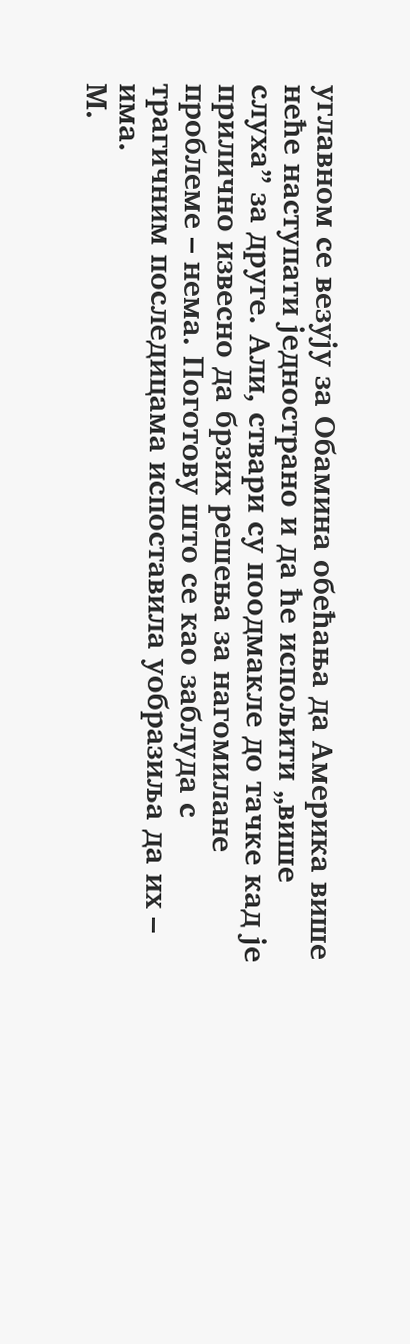углавном се везују за Обамина обећања да Америка више неће наступати једнострано и да ће испољити „више слуха” за друге. Али, ствари су поодмакле до тачке кад је прилично извесно да брзих решења за нагомилане проблеме – нема. Поготову што се као заблуда с трагичним последицама испоставила уобразиља да их – има.
М.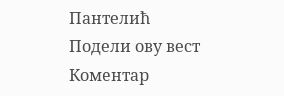Пантелић
Подели ову вест
Комeнтар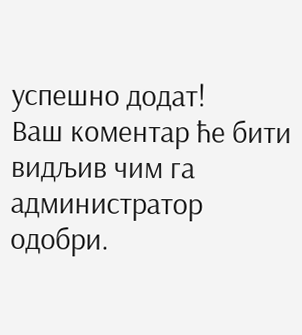успeшно додат!
Ваш комeнтар ћe бити видљив чим га администратор одобри.